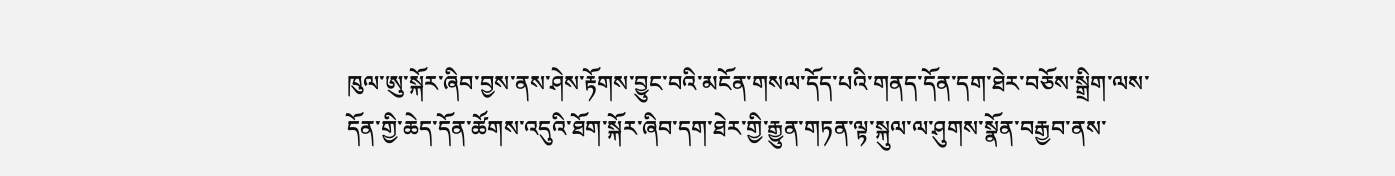ཁུལ་ཨུ་སྐོར་ཞིབ་བྱས་ནས་ཤེས་རྟོགས་བྱུང་བའི་མངོན་གསལ་དོད་པའི་གནད་དོན་དག་ཐེར་བཅོས་སྒྲིག་ལས་དོན་གྱི་ཆེད་དོན་ཚོགས་འདུའི་ཐོག་སྐོར་ཞིབ་དག་ཐེར་གྱི་རྒྱུན་གཏན་ལྟ་སྐུལ་ལ་ཤུགས་སྣོན་བརྒྱབ་ནས་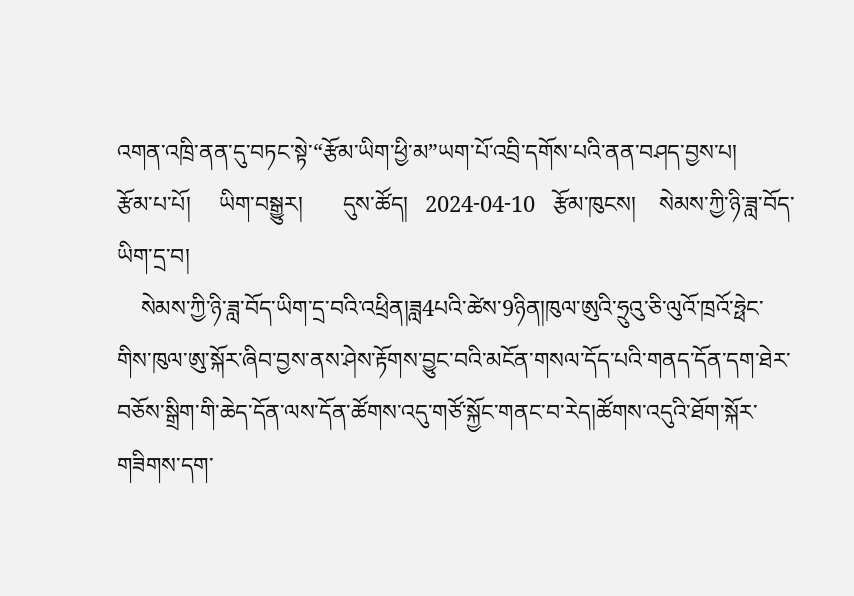འགན་འཁྲི་ནན་དུ་བཏང་སྟེ་“རྩོམ་ཡིག་ཕྱི་མ”ཡག་པོ་འབྲི་དགོས་པའི་ནན་བཤད་བྱས་པ།
རྩོམ་པ་པོ།     ཡིག་བསྒྱུར།       དུས་ཚོད།   2024-04-10   རྩོམ་ཁུངས།    སེམས་ཀྱི་ཉི་ཟླ་བོད་ཡིག་དྲ་བ།
    སེམས་ཀྱི་ཉི་ཟླ་བོད་ཡིག་དྲ་བའི་འཕྲིན།ཟླ4པའི་ཚེས་9ཉིན།ཁུལ་ཨུའི་ཧྲུའུ་ཅི་ལུའོ་ཁྲའོ་ཧྥེང་གིས་ཁུལ་ཨུ་སྐོར་ཞིབ་བྱས་ནས་ཤེས་རྟོགས་བྱུང་བའི་མངོན་གསལ་དོད་པའི་གནད་དོན་དག་ཐེར་བཅོས་སྒྲིག་གི་ཆེད་དོན་ལས་དོན་ཚོགས་འདུ་གཙོ་སྐྱོང་གནང་བ་རེད།ཚོགས་འདུའི་ཐོག་སྐོར་གཟིགས་དག་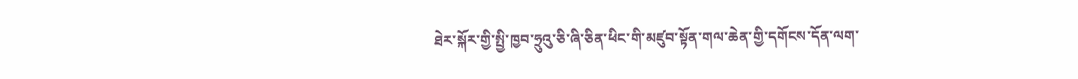ཐེར་སྐོར་གྱི་སྤྱི་ཁྱབ་ཧྲུའུ་ཅི་ཞི་ཅིན་ཕིང་གི་མཛུབ་སྟོན་གལ་ཆེན་གྱི་དགོངས་དོན་ལག་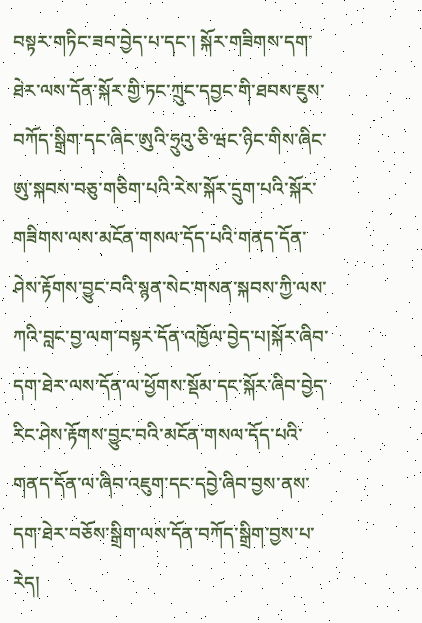བསྟར་གཏིང་ཟབ་བྱེད་པ་དང་། སྐོར་གཟིགས་དག་ཐེར་ལས་དོན་སྐོར་གྱི་ཏང་ཀྲུང་དབྱང་གི་ཐབས་ཇུས་བཀོད་སྒྲིག་དང་ཞིང་ཨུའི་ཧྲུའུ་ཅི་ཝང་ཉིང་གིས་ཞིང་ཨུ་སྐབས་བཅུ་གཅིག་པའི་རེས་སྐོར་དྲུག་པའི་སྐོར་གཟིགས་ལས་མངོན་གསལ་དོད་པའི་གནད་དོན་ཤེས་རྟོགས་བྱུང་བའི་སྙན་སེང་གསན་སྐབས་ཀྱི་ལས་ཀའི་བླང་བྱ་ལག་བསྟར་དོན་འཁྱོལ་བྱེད་པ།སྐོར་ཞིབ་དག་ཐེར་ལས་དོན་ལ་ཕྱོགས་སྡོམ་དང་སྐོར་ཞིབ་བྱེད་རིང་ཤེས་རྟོགས་བྱུང་བའི་མངོན་གསལ་དོད་པའི་གནད་དོན་ལ་ཞིབ་འཇུག་དང་དབྱེ་ཞིབ་བྱས་ནས་དག་ཐེར་བཅོས་སྒྲིག་ལས་དོན་བཀོད་སྒྲིག་བྱས་པ་རེད།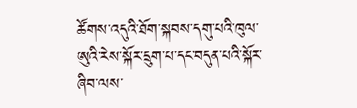ཚོགས་འདུའི་ཐོག་སྐབས་དགུ་པའི་ཁུལ་ཨུའི་རེས་སྐོར་དྲུག་པ་དང་བདུན་པའི་སྐོར་ཞིབ་ལས་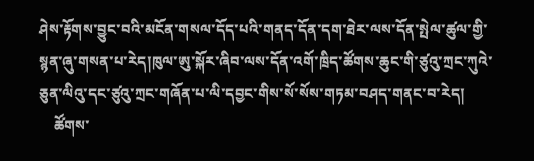ཤེས་རྟོགས་བྱུང་བའི་མངོན་གསལ་དོད་པའི་གནད་དོན་དག་ཐེར་ལས་དོན་སྤེལ་ཚུལ་གྱི་སྙན་ཞུ་གསན་པ་རེད།ཁུལ་ཨུ་སྐོར་ཞིབ་ལས་དོན་འགོ་ཁྲིད་ཚོགས་ཆུང་གི་ཙུའུ་ཀྲང་ཀུའེ་ཅུན་ལིའུ་དང་ཙུའུ་ཀྲང་གཞོན་པ་ལི་དབྱང་གིས་སོ་སོས་གཏམ་བཤད་གནང་བ་རེད།
    ཚོགས་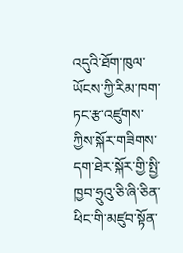འདུའི་ཐོག་ཁུལ་ཡོངས་ཀྱི་རིམ་ཁག་ཏང་རྩ་འཛུགས་ཀྱིས་སྐོར་གཟིགས་དག་ཐེར་སྐོར་གྱི་སྤྱི་ཁྱབ་ཧྲུའུ་ཅི་ཞི་ཅིན་ཕིང་གི་མཛུབ་སྟོན་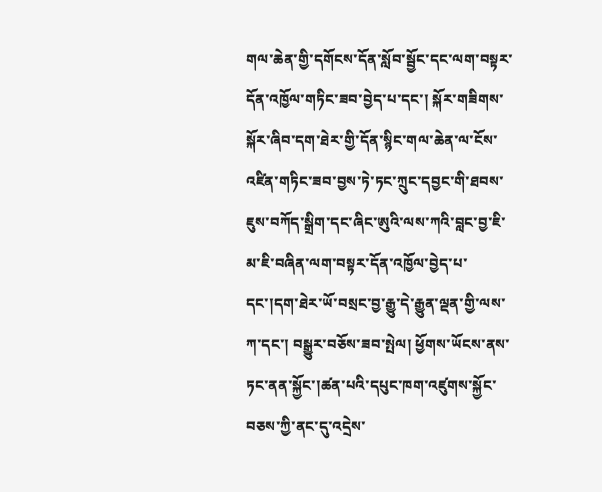གལ་ཆེན་གྱི་དགོངས་དོན་སློབ་སྦྱོང་དང་ལག་བསྟར་དོན་འཁྱོལ་གཏིང་ཟབ་བྱེད་པ་དང་། སྐོར་གཟིགས་སྐོར་ཞིབ་དག་ཐེར་གྱི་དོན་སྙིང་གལ་ཆེན་ལ་ངོས་འཛིན་གཏིང་ཟབ་བྱས་ཏེ་ཏང་ཀྲུང་དབྱང་གི་ཐབས་ཇུས་བཀོད་སྒྲིག་དང་ཞིང་ཨུའི་ལས་ཀའི་བླང་བྱ་ཇི་མ་ཇི་བཞིན་ལག་བསྟར་དོན་འཁྱོལ་བྱེད་པ་དང་།དག་ཐེར་ཡོ་བསྲང་བྱ་རྒྱུ་དེ་རྒྱུན་ལྡན་གྱི་ལས་ཀ་དང་། བསྒྱུར་བཅོས་ཟབ་སྤེལ། ཕྱོགས་ཡོངས་ནས་ཏང་ནན་སྐྱོང་།ཚན་པའི་དཔུང་ཁག་འཛུགས་སྐྱོང་བཅས་ཀྱི་ནང་དུ་འདྲེས་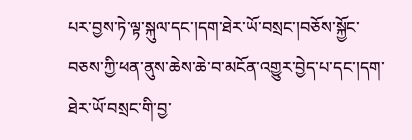པར་བྱས་ཏེ་ལྟ་སྐུལ་དང་།དག་ཐེར་ཡོ་བསྲང་།བཅོས་སྐྱོང་བཅས་ཀྱི་ཕན་ནུས་ཆེས་ཆེ་བ་མངོན་འགྱུར་བྱེད་པ་དང་།དག་ཐེར་ཡོ་བསྲང་གི་བྱ་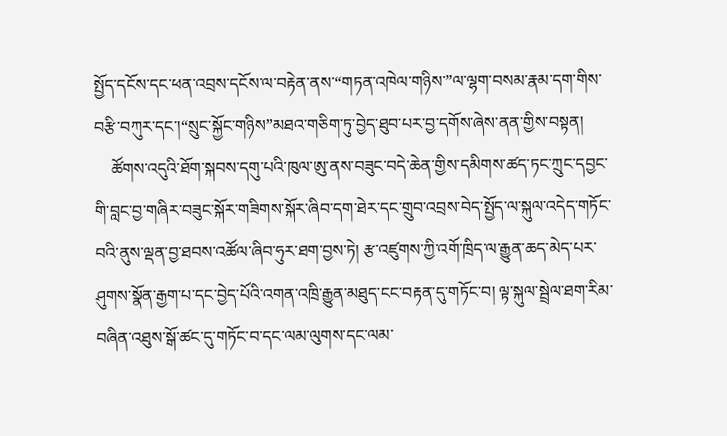སྤྱོད་དངོས་དང་ཕན་འབྲས་དངོས་ལ་བརྟེན་ནས་“གཏན་འཁེལ་གཉིས་”ལ་ལྷག་བསམ་རྣམ་དག་གིས་བརྩི་བཀུར་དང་།“སྲུང་སྐྱོང་གཉིས”མཐའ་གཅིག་ཏུ་བྱེད་ཐུབ་པར་བྱ་དགོས་ཞེས་ནན་གྱིས་བསྟན།
    ཚོགས་འདུའི་ཐོག་སྐབས་དགུ་པའི་ཁུལ་ཨུ་ནས་བཟུང་བདེ་ཆེན་གྱིས་དམིགས་ཚད་ཏང་ཀྲུང་དབྱང་གི་བླང་བྱ་གཞིར་བཟུང་སྐོར་གཟིགས་སྐོར་ཞིབ་དག་ཐེར་དང་གྲུབ་འབྲས་བེད་སྤྱོད་ལ་སྐུལ་འདེད་གཏོང་བའི་ནུས་ལྡན་བྱ་ཐབས་འཚོལ་ཞིབ་ཧུར་ཐག་བྱས་ཏེ། རྩ་འཛུགས་ཀྱི་འགོ་ཁྲིད་ལ་རྒྱུན་ཆད་མེད་པར་ཤུགས་སྣོན་རྒྱག་པ་དང་བྱེད་པོའི་འགན་འཁྲི་རྒྱུན་མཐུད་ངང་བརྟན་དུ་གཏོང་བ། ལྟ་སྐུལ་སྦྲེལ་ཐག་རིམ་བཞིན་འཐུས་སྒོ་ཚང་དུ་གཏོང་བ་དང་ལམ་ལུགས་དང་ལམ་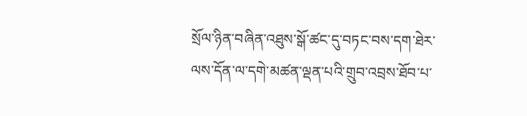སྲོལ་ཉིན་བཞིན་འཐུས་སྒོ་ཚང་དུ་བཏང་བས་དག་ཐེར་ལས་དོན་ལ་དགེ་མཚན་ལྡན་པའི་གྲུབ་འབྲས་ཐོབ་པ་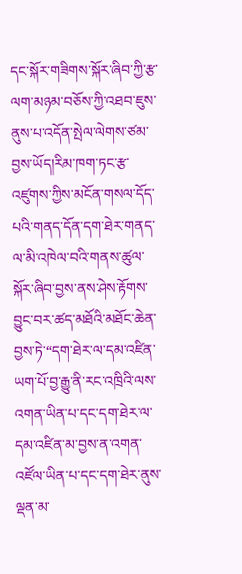དང་སྐོར་གཟིགས་སྐོར་ཞིབ་ཀྱི་རྩ་ལག་མཉམ་བཅོས་ཀྱི་འཐབ་ཇུས་ནུས་པ་འདོན་སྤེལ་ལེགས་ཙམ་བྱས་ཡོད།རིམ་ཁག་ཏང་རྩ་འཛུགས་ཀྱིས་མངོན་གསལ་དོད་པའི་གནད་དོན་དག་ཐེར་གནད་ལ་མི་འཁེལ་བའི་གནས་ཚུལ་སྐོར་ཞིབ་བྱས་ནས་ཤེས་རྟོགས་བྱུང་བར་ཚད་མཐོའི་མཐོང་ཆེན་བྱས་ཏེ་“དག་ཐེར་ལ་དམ་འཛིན་ཡག་པོ་བྱ་རྒྱུ་ནི་རང་འཁྲིའི་ལས་འགན་ཡིན་པ་དང་དག་ཐེར་ལ་དམ་འཛིན་མ་བྱས་ན་འགན་འཛོལ་ཡིན་པ་དང་དག་ཐེར་ནུས་ལྡན་མ་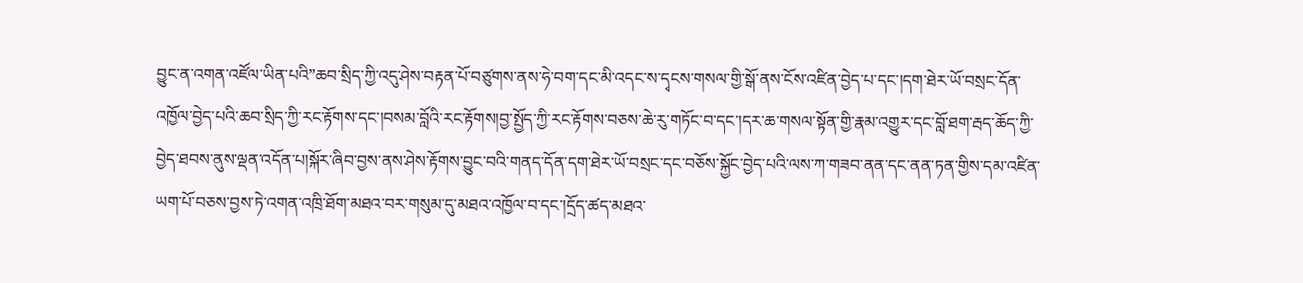བྱུང་ན་འགན་འཛོལ་ཡིན་པའི”ཆབ་སྲིད་ཀྱི་འདུ་ཤེས་བརྟན་པོ་བཙུགས་ནས་ཧེ་བག་དང་མི་འདང་ས་དྭངས་གསལ་གྱི་སྒོ་ནས་ངོས་འཛིན་བྱེད་པ་དང་།དག་ཐེར་ཡོ་བསྲང་དོན་འཁྱོལ་བྱེད་པའི་ཆབ་སྲིད་ཀྱི་རང་རྟོགས་དང་།བསམ་བློའི་རང་རྟོགས།བྱ་སྤྱོད་ཀྱི་རང་རྟོགས་བཅས་ཆེ་རུ་གཏོང་བ་དང་།དར་ཆ་གསལ་སྟོན་གྱི་རྣམ་འགྱུར་དང་བློ་ཐག་རྦད་ཆོད་ཀྱི་བྱེད་ཐབས་ནུས་ལྡན་འདོན་པ།སྐོར་ཞིབ་བྱས་ནས་ཤེས་རྟོགས་བྱུང་བའི་གནད་དོན་དག་ཐེར་ཡོ་བསྲང་དང་བཅོས་སྐྱོང་བྱེད་པའི་ལས་ཀ་གཟབ་ནན་དང་ནན་ཏན་གྱིས་དམ་འཛིན་ཡག་པོ་བཅས་བྱས་ཏེ་འགན་འཁྲི་ཐོག་མཐའ་བར་གསུམ་དུ་མཐའ་འཁྱོལ་བ་དང་།དྲོད་ཚད་མཐའ་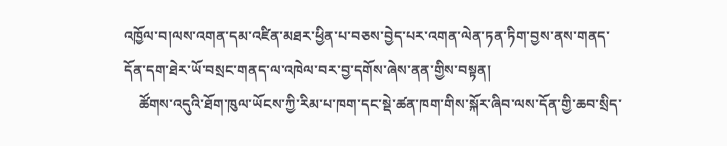འཁྱོལ་བ།ལས་འགན་དམ་འཛིན་མཐར་ཕྱིན་པ་བཅས་བྱེད་པར་འགན་ལེན་ཏན་ཏིག་བྱས་ནས་གནད་དོན་དག་ཐེར་ཡོ་བསྲང་གནད་ལ་འཁེལ་བར་བྱ་དགོས་ཞེས་ནན་གྱིས་བསྟན།
    ཚོགས་འདུའི་ཐོག་ཁུལ་ཡོངས་ཀྱི་རིམ་པ་ཁག་དང་སྡེ་ཚན་ཁག་གིས་སྐོར་ཞིབ་ལས་དོན་གྱི་ཆབ་སྲིད་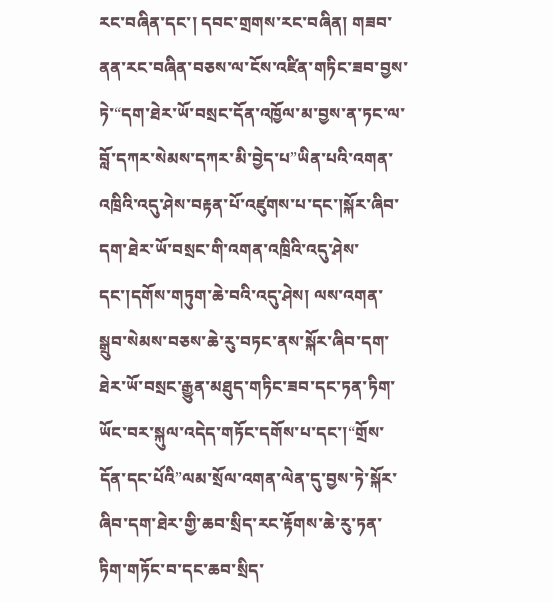རང་བཞིན་དང་། དབང་གྲགས་རང་བཞིན། གཟབ་ནན་རང་བཞིན་བཅས་ལ་ངོས་འཛིན་གཏིང་ཟབ་བྱས་ཏེ་“དག་ཐེར་ཡོ་བསྲང་དོན་འཁྱོལ་མ་བྱས་ན་ཏང་ལ་བློ་དཀར་སེམས་དཀར་མི་བྱེད་པ”ཡིན་པའི་འགན་འཁྲིའི་འདུ་ཤེས་བརྟན་པོ་འཛུགས་པ་དང་།སྐོར་ཞིབ་དག་ཐེར་ཡོ་བསྲང་གི་འགན་འཁྲིའི་འདུ་ཤེས་དང་།དགོས་གཏུག་ཆེ་བའི་འདུ་ཤེས། ལས་འགན་སྒྲུབ་སེམས་བཅས་ཆེ་རུ་བཏང་ནས་སྐོར་ཞིབ་དག་ཐེར་ཡོ་བསྲང་རྒྱུན་མཐུད་གཏིང་ཟབ་དང་ཏན་ཏིག་ཡོང་བར་སྐུལ་འདེད་གཏོང་དགོས་པ་དང་།“གྲོས་དོན་དང་པོའི”ལམ་སྲོལ་འགན་ལེན་དུ་བྱས་ཏེ་སྐོར་ཞིབ་དག་ཐེར་གྱི་ཆབ་སྲིད་རང་རྟོགས་ཆེ་རུ་ཏན་ཏིག་གཏོང་བ་དང་ཆབ་སྲིད་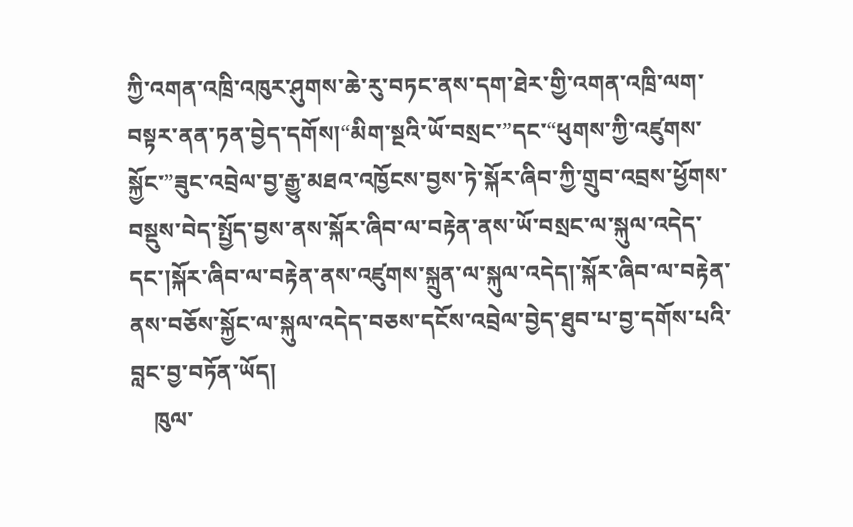ཀྱི་འགན་འཁྲི་འཁུར་ཤུགས་ཆེ་རུ་བཏང་ནས་དག་ཐེར་གྱི་འགན་འཁྲི་ལག་བསྟར་ནན་ཏན་བྱེད་དགོས།“མིག་སྔའི་ཡོ་བསྲང་”དང་“ཕུགས་ཀྱི་འཛུགས་སྐྱོང་”ཟུང་འབྲེལ་བྱ་རྒྱུ་མཐའ་འཁྱོངས་བྱས་ཏེ་སྐོར་ཞིབ་ཀྱི་གྲུབ་འབྲས་ཕྱོགས་བསྡུས་བེད་སྤྱོད་བྱས་ནས་སྐོར་ཞིབ་ལ་བརྟེན་ནས་ཡོ་བསྲང་ལ་སྐུལ་འདེད་དང་།སྐོར་ཞིབ་ལ་བརྟེན་ནས་འཛུགས་སྐྲུན་ལ་སྐུལ་འདེད།་སྐོར་ཞིབ་ལ་བརྟེན་ནས་བཅོས་སྐྱོང་ལ་སྐུལ་འདེད་བཅས་དངོས་འབྲེལ་བྱེད་ཐུབ་པ་བྱ་དགོས་པའི་བླང་བྱ་བཏོན་ཡོད།
    ཁུལ་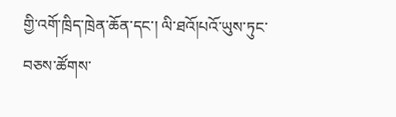གྱི་འགོ་ཁྲིད་ཁྲེན་ཆོན་དང་། ལི་ཐའོ།པའོ་ཡུས་ཏུང་བཅས་ཚོགས་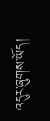འདུར་ཞུགས་ཡོད།